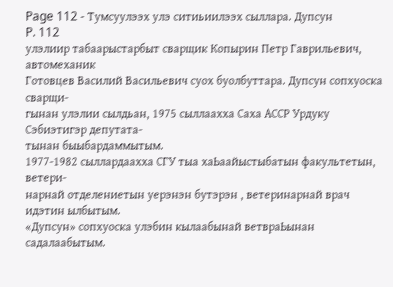Page 112 - Тумсуулээх улэ ситиьиилээх сыллара. Дупсун
P. 112
улэлиир табаарыстарбыт сварщик Копырин Петр Гаврильевич, автомеханик
Готовцев Василий Васильевич суох буолбуттара. Дупсун сопхуоска сварщи-
гынан улэлии сылдьан, 1975 сыллаахха Саха АССР Урдуку Сэбиэтигэр депутата-
тынан быыбардаммытым.
1977-1982 сыллардаахха СГУ тыа хаЬаайыстыбатын факультетын, ветери-
нарнай отделениетын уерэнэн бутэрэн , ветеринарнай врач идэтин ылбытым.
«Дупсун» сопхуоска улэбин кылаабынай ветвраЬынан садалаабытым.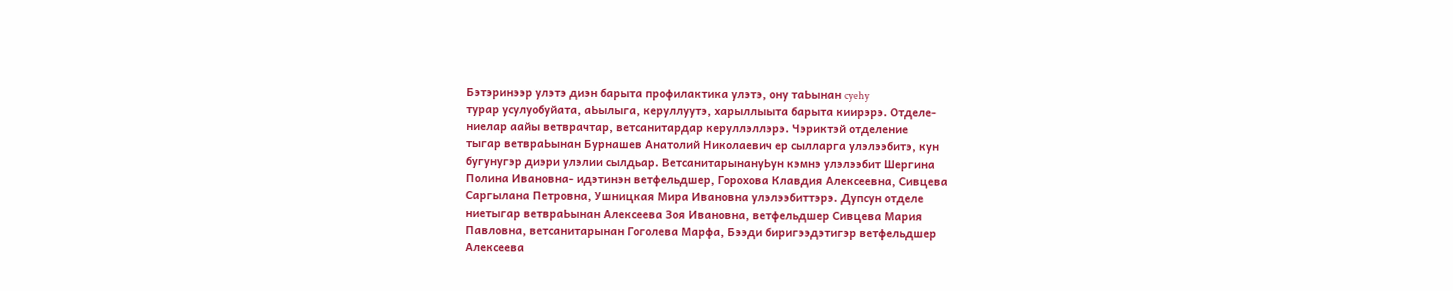Бэтэринээр улэтэ диэн барыта профилактика улэтэ, ону таЬынан cyehy
турар усулуобуйата, аЬылыга, керуллуутэ, харыллыыта барыта киирэрэ. Отделе-
ниелар аайы ветврачтар, ветсанитардар керуллэллэрэ. Чэриктэй отделение
тыгар ветвраЬынан Бурнашев Анатолий Николаевич ер сылларга улэлээбитэ, кун
бугунугэр диэри улэлии сылдьар. ВетсанитарынануЬун кэмнэ улэлээбит Шергина
Полина Ивановна- идэтинэн ветфельдшер, Горохова Клавдия Алексеевна, Сивцева
Саргылана Петровна, Ушницкая Мира Ивановна улэлээбиттэрэ. Дупсун отделе
ниетыгар ветвраЬынан Алексеева Зоя Ивановна, ветфельдшер Сивцева Мария
Павловна, ветсанитарынан Гоголева Марфа, Бээди биригээдэтигэр ветфельдшер
Алексеева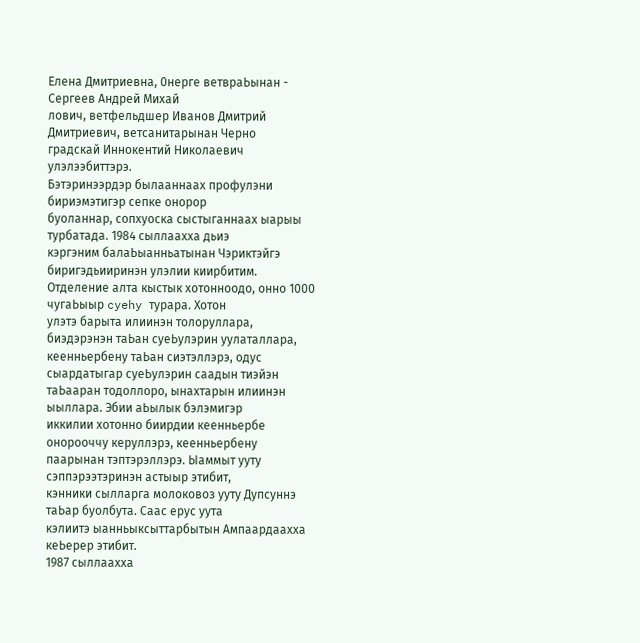Елена Дмитриевна, 0нерге ветвраЬынан - Сергеев Андрей Михай
лович, ветфельдшер Иванов Дмитрий Дмитриевич, ветсанитарынан Черно
градскай Иннокентий Николаевич улэлээбиттэрэ.
Бэтэринээрдэр былааннаах профулэни бириэмэтигэр сепке онорор
буоланнар, сопхуоска сыстыганнаах ыарыы турбатада. 1984 сыллаахха дьиэ
кэргэним балаЬыанньатынан Чэриктэйгэ биригэдьииринэн улэлии киирбитим.
Отделение алта кыстык хотонноодо, онно 1000 чугаЬыыр cyehy турара. Хотон
улэтэ барыта илиинэн толоруллара, биэдэрэнэн таЬан суеЬулэрин уулаталлара,
кеенньербену таЬан сиэтэллэрэ, одус сыардатыгар суеЬулэрин саадын тиэйэн
таЬааран тодоллоро, ынахтарын илиинэн ыыллара. Эбии аЬылык бэлэмигэр
иккилии хотонно биирдии кеенньербе онорооччу керуллэрэ, кеенньербену
паарынан тэптэрэллэрэ. Ыаммыт ууту сэппэрээтэринэн астыыр этибит,
кэнники сылларга молоковоз ууту Дупсуннэ таЬар буолбута. Саас ерус уута
кэлиитэ ыанньыксыттарбытын Ампаардаахха кеЬерер этибит.
1987 сыллаахха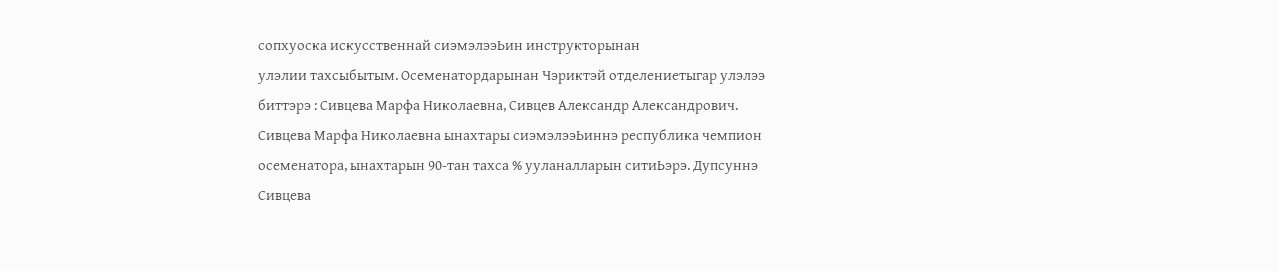сопхуоска искусственнай сиэмэлээЬин инструкторынан
улэлии тахсыбытым. Осеменатордарынан Чэриктэй отделениетыгар улэлээ
биттэрэ : Сивцева Марфа Николаевна, Сивцев Александр Александрович.
Сивцева Марфа Николаевна ынахтары сиэмэлээЬиннэ республика чемпион
осеменатора, ынахтарын 90-тан тахса % ууланалларын ситиЬэрэ. Дупсуннэ
Сивцева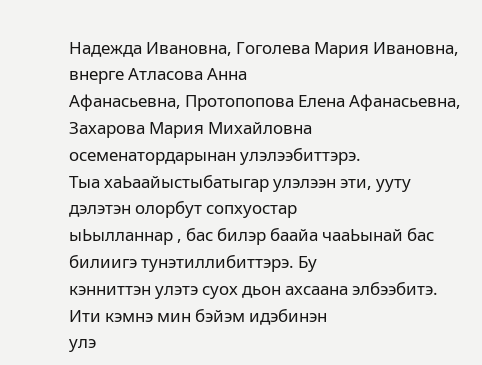Надежда Ивановна, Гоголева Мария Ивановна, внерге Атласова Анна
Афанасьевна, Протопопова Елена Афанасьевна, Захарова Мария Михайловна
осеменатордарынан улэлээбиттэрэ.
Тыа хаЬаайыстыбатыгар улэлээн эти, ууту дэлэтэн олорбут сопхуостар
ыЬылланнар , бас билэр баайа чааЬынай бас билиигэ тунэтиллибиттэрэ. Бу
кэнниттэн улэтэ суох дьон ахсаана элбээбитэ. Ити кэмнэ мин бэйэм идэбинэн
улэ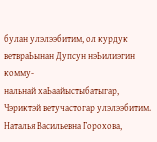булан улэлээбитим, ол курдук ветвраЬынан Дупсун нэЬилиэгин комму-
нальнай хаЬаайыстыбатыгар, Чэриктэй ветучастогар улэлээбитим.
Наталья Васильевна Горохова,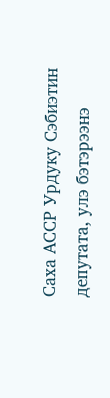Саха АССР Урдуку Сэбиэтин депутата, улэ бэтэрээнэ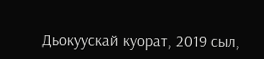Дьокуускай куорат, 2019 сыл,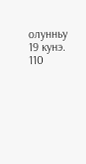олунньу 19 кунэ.
110